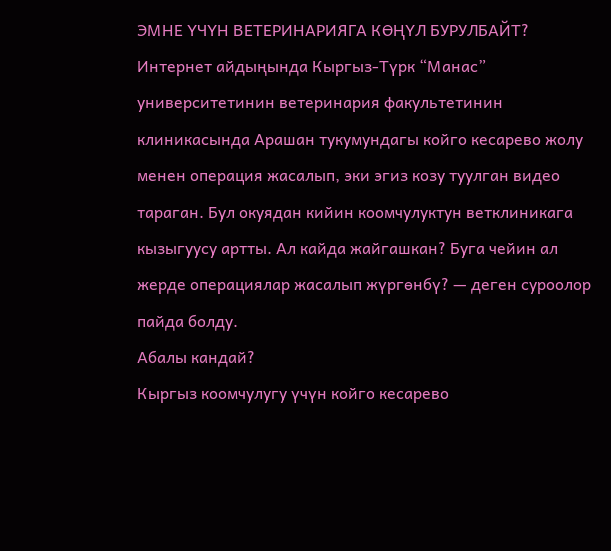ЭМНЕ ҮЧҮН ВЕТЕРИНАРИЯГА КӨҢҮЛ БУРУЛБАЙТ?
Интернет айдыңында Кыргыз-Түрк “Манас” университетинин ветеринария факультетинин клиникасында Арашан тукумундагы койго кесарево жолу менен операция жасалып, эки эгиз козу туулган видео тараган. Бул окуядан кийин коомчулуктун ветклиникага кызыгуусу артты. Ал кайда жайгашкан? Буга чейин ал жерде операциялар жасалып жүргөнбү? — деген суроолор пайда болду.
Абалы кандай?
Кыргыз коомчулугу үчүн койго кесарево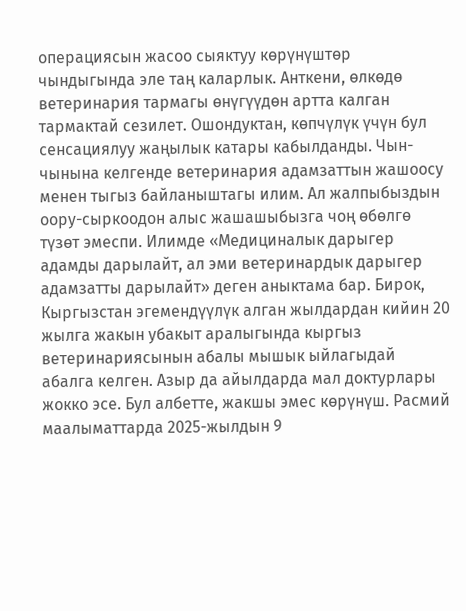операциясын жасоо сыяктуу көрүнүштөр чындыгында эле таң каларлык. Анткени, өлкөдө ветеринария тармагы өнүгүүдөн артта калган тармактай сезилет. Ошондуктан, көпчүлүк үчүн бул сенсациялуу жаңылык катары кабылданды. Чын-чынына келгенде ветеринария адамзаттын жашоосу менен тыгыз байланыштагы илим. Ал жалпыбыздын оору-сыркоодон алыс жашашыбызга чоң өбөлгө түзөт эмеспи. Илимде «Медициналык дарыгер адамды дарылайт, ал эми ветеринардык дарыгер адамзатты дарылайт» деген аныктама бар. Бирок, Кыргызстан эгемендүүлүк алган жылдардан кийин 20 жылга жакын убакыт аралыгында кыргыз ветеринариясынын абалы мышык ыйлагыдай абалга келген. Азыр да айылдарда мал доктурлары жокко эсе. Бул албетте, жакшы эмес көрүнүш. Расмий маалыматтарда 2025-жылдын 9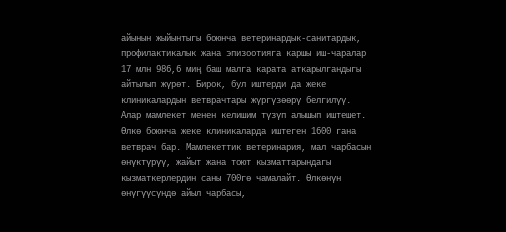айынын жыйынтыгы боюнча ветеринардык-санитардык, профилактикалык жана эпизоотияга каршы иш-чаралар 17 млн 986,6 миң баш малга карата аткарылгандыгы айтылып жүрөт. Бирок, бул иштерди да жеке клиникалардын ветврачтары жүргүзөөрү белгилүү. Алар мамлекет менен келишим түзүп алышып иштешет. Өлкө боюнча жеке клиникаларда иштеген 1600 гана ветврач бар. Мамлекеттик ветеринария, мал чарбасын өнүктүрүү, жайыт жана тоют кызматтарындагы кызматкерлердин саны 700гө чамалайт. Өлкөнүн өнүгүүсүндө айыл чарбасы,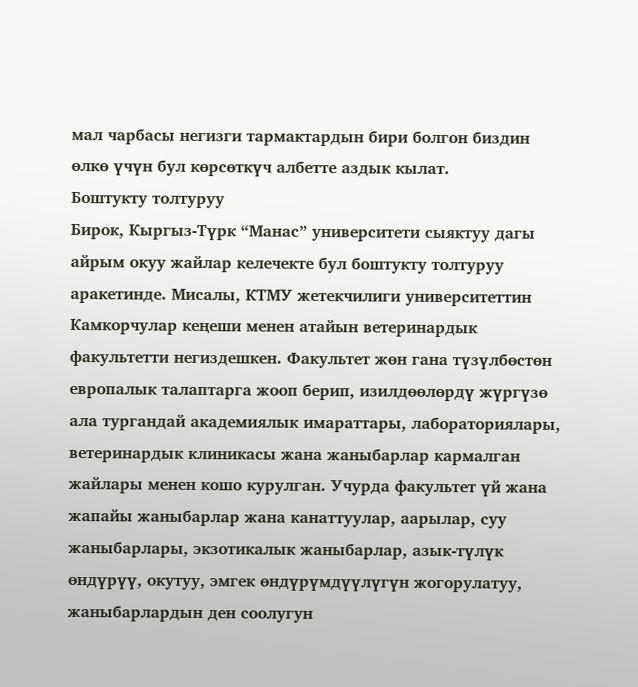мал чарбасы негизги тармактардын бири болгон биздин өлкө үчүн бул көрсөткүч албетте аздык кылат.
Боштукту толтуруу
Бирок, Кыргыз-Түрк “Манас” университети сыяктуу дагы айрым окуу жайлар келечекте бул боштукту толтуруу аракетинде. Мисалы, КТМУ жетекчилиги университеттин Камкорчулар кеңеши менен атайын ветеринардык факультетти негиздешкен. Факультет жөн гана түзүлбөстөн европалык талаптарга жооп берип, изилдөөлөрдү жүргүзө ала тургандай академиялык имараттары, лабораториялары, ветеринардык клиникасы жана жаныбарлар кармалган жайлары менен кошо курулган. Учурда факультет үй жана жапайы жаныбарлар жана канаттуулар, аарылар, суу жаныбарлары, экзотикалык жаныбарлар, азык-түлүк өндүрүү, окутуу, эмгек өндүрүмдүүлүгүн жогорулатуу, жаныбарлардын ден соолугун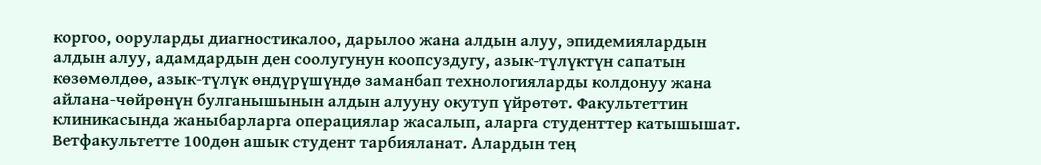коргоо, ооруларды диагностикалоо, дарылоо жана алдын алуу, эпидемиялардын алдын алуу, адамдардын ден соолугунун коопсуздугу, азык-түлүктүн сапатын көзөмөлдөө, азык-түлүк өндүрүшүндө заманбап технологияларды колдонуу жана айлана-чөйрөнүн булганышынын алдын алууну окутуп үйрөтөт. Факультеттин клиникасында жаныбарларга операциялар жасалып, аларга студенттер катышышат.
Ветфакультетте 100дөн ашык студент тарбияланат. Алардын тең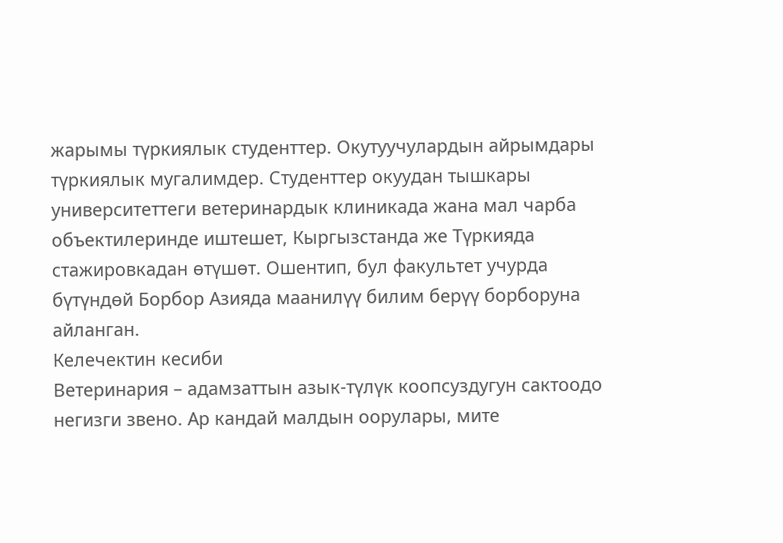жарымы түркиялык студенттер. Окутуучулардын айрымдары түркиялык мугалимдер. Студенттер окуудан тышкары университеттеги ветеринардык клиникада жана мал чарба объектилеринде иштешет, Кыргызстанда же Түркияда стажировкадан өтүшөт. Ошентип, бул факультет учурда бүтүндөй Борбор Азияда маанилүү билим берүү борборуна айланган.
Келечектин кесиби
Ветеринария – адамзаттын азык-түлүк коопсуздугун сактоодо негизги звено. Ар кандай малдын оорулары, мите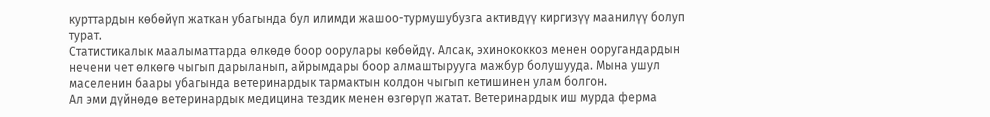курттардын көбөйүп жаткан убагында бул илимди жашоо-турмушубузга активдүү киргизүү маанилүү болуп турат.
Статистикалык маалыматтарда өлкөдө боор оорулары көбөйдү. Алсак, эхинококкоз менен ооругандардын нечени чет өлкөгө чыгып дарыланып, айрымдары боор алмаштырууга мажбур болушууда. Мына ушул маселенин баары убагында ветеринардык тармактын колдон чыгып кетишинен улам болгон.
Ал эми дүйнөдө ветеринардык медицина тездик менен өзгөрүп жатат. Ветеринардык иш мурда ферма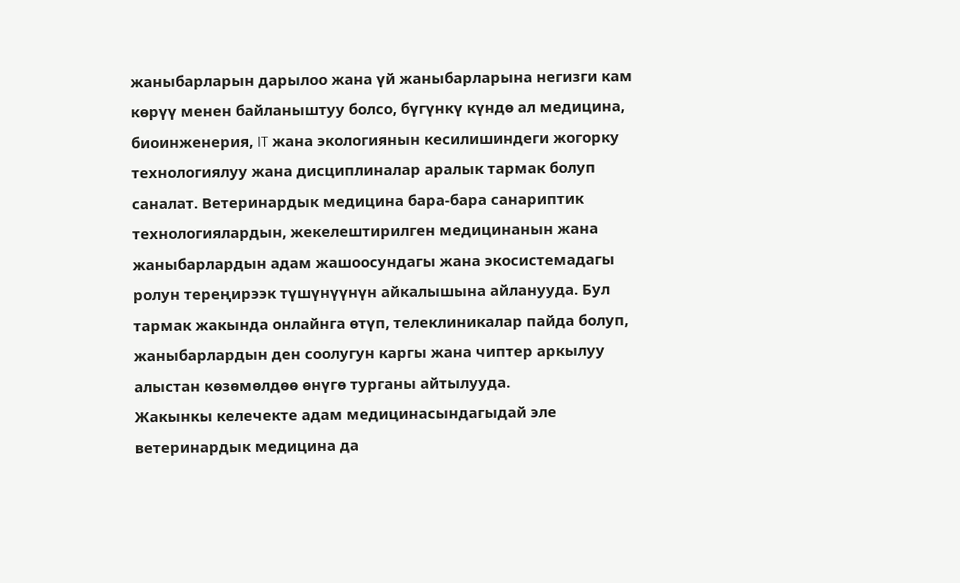жаныбарларын дарылоо жана үй жаныбарларына негизги кам көрүү менен байланыштуу болсо, бүгүнкү күндө ал медицина, биоинженерия, IT жана экологиянын кесилишиндеги жогорку технологиялуу жана дисциплиналар аралык тармак болуп саналат. Ветеринардык медицина бара-бара санариптик технологиялардын, жекелештирилген медицинанын жана жаныбарлардын адам жашоосундагы жана экосистемадагы ролун тереңирээк түшүнүүнүн айкалышына айланууда. Бул тармак жакында онлайнга өтүп, телеклиникалар пайда болуп, жаныбарлардын ден соолугун каргы жана чиптер аркылуу алыстан көзөмөлдөө өнүгө турганы айтылууда.
Жакынкы келечекте адам медицинасындагыдай эле ветеринардык медицина да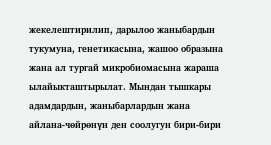жекелештирилип, дарылоо жаныбардын тукумуна, генетикасына, жашоо образына жана ал тургай микробиомасына жараша ылайыкташтырылат. Мындан тышкары адамдардын, жаныбарлардын жана айлана-чөйрөнүн ден соолугун бири-бири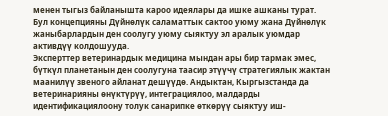менен тыгыз байланышта кароо идеялары да ишке ашканы турат. Бул концепцияны Дүйнөлүк саламаттык сактоо уюму жана Дүйнөлүк жаныбарлардын ден соолугу уюму сыяктуу эл аралык уюмдар активдүү колдошууда.
Эксперттер ветеринардык медицина мындан ары бир тармак эмес, бүткүл планетанын ден соолугуна таасир этүүчү стратегиялык жактан маанилүү звеного айланат дешүүдө. Андыктан, Кыргызстанда да ветеринарияны өнүктүрүү, интеграциялоо, малдарды идентификациялоону толук санарипке өткөрүү сыяктуу иш-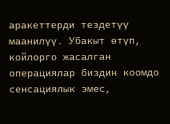аракеттерди тездетүү маанилүү. Убакыт өтүп, койлорго жасалган операциялар биздин коомдо сенсациялык эмес,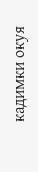кадимки окуя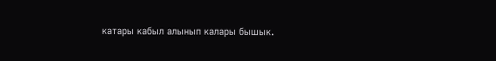катары кабыл алынып калары бышык.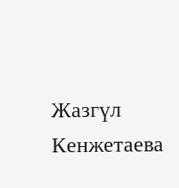Жазгүл Кенжетаева